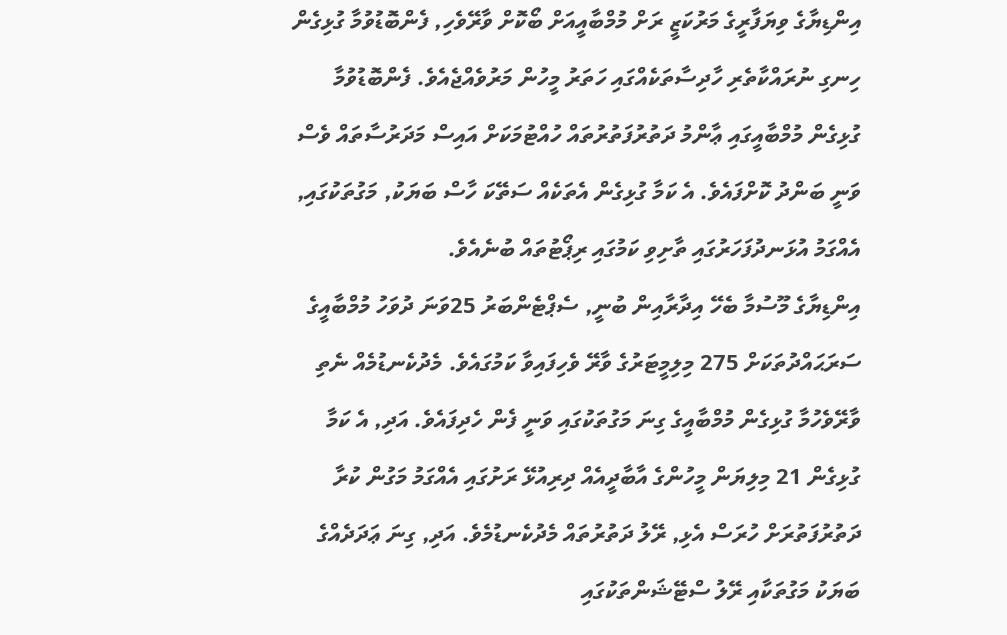އިންޑިޔާގެ ވިޔަފާރީގެ މަރުކަޒީ ރަށް މުމްބާއީއަށް ބޯކޮށް ވާރޭވެހި, ފެންބޮޑުވުމާ ގުޅިގެން ހިނގި ނުރައްކާތެރި ހާދިސާތަކެއްގައި ހަތަރު މީހުން މަރުވެއްޖެއެވެ. ފެންބޮޑުވުމާ ގުޅިގެން މުމްބާއީގައި ޢާންމު ދަތުރުފަތުރުތައް ހުއްޓުމަކަށް އައިސް މަދަރުސާތައް ވެސް ވަނީ ބަންދު ކޮށްފައެވެ. އެ ކަމާ ގުޅިގެން އެތަކެއް ސަތޭކަ ހާސް ބަޔަކު, މަގުތަކުގައި, އެއްގަމު އުޅަނދުފަހަރުގައި ތާށިވި ކަމުގައި ރިޕޯޓުތައް ބުނެއެވެ.
އިންޑިޔާގެ މޫސުމާ ބެހޭ އިދާރާއިން ބުނީ, ސެޕްޓެންބަރު 25ވަނަ ދުވަހު މުމްބާއީގެ ސަރަޙައްދުތަކަށް 275 މިލިމީޓަރުގެ ވާރޭ ވެހިފައިވާ ކަމުގައެވެ. މެދުކެނޑުމެއް ނެތި ވާރޭވެހުމާ ގުޅިގެން މުމްބާއީގެ ގިނަ މަގުތަކުގައި ވަނީ ފެން ހެދިފައެވެ. އަދި, އެ ކަމާ ގުޅިގެން 21 މިލިޔަން މީހުންގެ އާބާދީއެއް ދިރިއުޅޭ ރަށުގައި އެއްގަމު މަގުން ކުރާ ދަތުރުފަތުރަށް ހުރަސް އެޅި, ރޭލު ދަތުރުތައް މެދުކެނޑުމެވެ. އަދި, ގިނަ ޢަދަދެއްގެ ބަޔަކު މަގުތަކާއި ރޭލު ސްޓޭޝަންތަކުގައި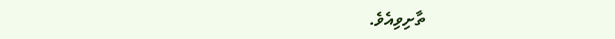ތާށިވިއެވެ.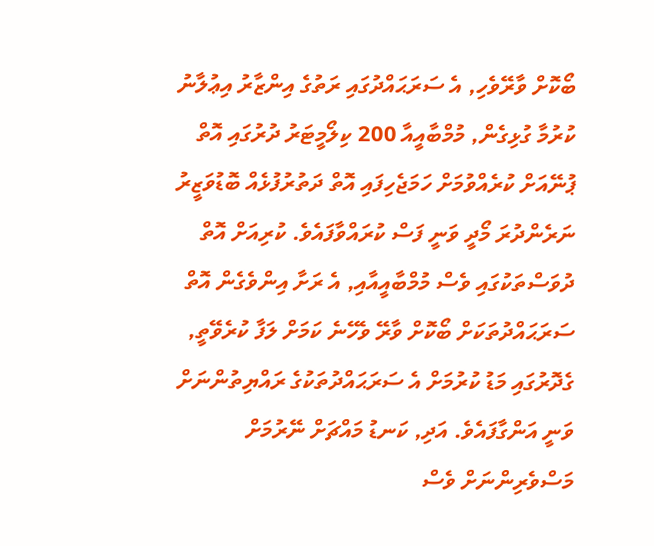ބޯކޮށް ވާރޭވެހި, އެ ސަރަޙައްދުގައި ރަތުގެ އިންޒާރު އިޢުލާނު ކުރުމާ ގުޅިގެން, މުމްބާއީއާ 200 ކިލޯމީޓަރު ދުރުގައި އޮތް ޕުނޭއަށް ކުރެއްވުމަށް ހަމަޖެހިފައި އޮތް ދަތުރުފުޅެއް ބޮޑުވަޒީރު ނަރެންދުރަ މޯދީ ވަނީ ފަސް ކުރައްވާފައެވެ. ކުރިއަށް އޮތް ދުވަސްތަކުގައި ވެސް މުމްބާއީއާއި, އެ ރަށާ އިންވެގެން އޮތް ސަރަޙައްދުތަކަށް ބޯކޮށް ވާރޭ ވެހޭނެ ކަމަށް ލަފާ ކުރެވޭތީ, ގެދޮރުގައި މަޑު ކުރުމަށް އެ ސަރަޙައްދުތަކުގެ ރައްޔިތުންނަށް ވަނީ އަންގާފައެވެ. އަދި, ކަނޑު މައްޗަށް ނޭރުމަށް މަސްވެރިންނަށް ވެސް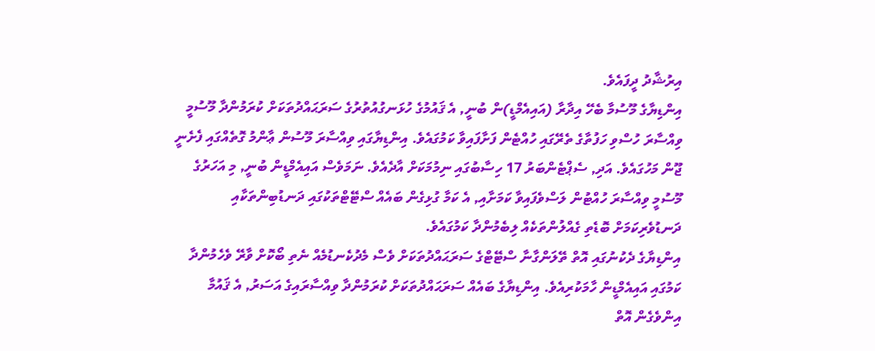އިރުޝާދު ދީފައެވެ.
އިންޑިޔާގެ މޫސުމާ ބެހޭ އިދާރާ (އައިއެމްޑީ)ން ބުނީ, އެ ޤައުމުގެ ހުޅަނގުއުތުރުގެ ސަރަޙައްދުތަކަށް ކުރަމުންދާ މޫސުމީ ވިއްސާރަ ހުސްވި ހަފުތާގެ ތެރޭގައި ހުއްޓެން ފަށާފައިވާ ކަމުގައެވެ. އިންޑިޔާގައި ވިއްސާރަ މޫސުން ޢާންމު ގޮތެއްގައި ފެށެނީ ޖޫން މަހުގައެވެ. އަދި, ސެޕްޓެންބަރު 17 ހިސާބުގައި ނިމުމަކަށް އާދެއެވެ. ނަމަވެސް އައިއެމްޑީން ބުނީ, މި އަހަރުގެ މޫސުމީ ވިއްސާރަ ހުއްޓުން ލަސްވެފައިވާ ކަމަށާއި, އެ ކަމާ ގުޅިގެން ބައެއް ސްޓޭޓްތަކުގައި ދަނޑުބިންތަކާއި ދަނޑުވެރިކަމަށް ބޮޑެތި ގެއްލުންތަކެއް ލިބެމުންދާ ކަމުގައެވެ.
އިންޑިޔާގެ ދެކުނުގައި އޮތް ތޭލަންގާނާ ސްޓޭޓްގެ ސަރަޙައްދުތަކަށް ވެސް މެދުކެނޑުމެއް ނެތި ބޯކޮށް ވާރޭ ވެހެމުންދާ ކަމުގައި އައިއެމްޑީން ހާމަކުރިއެވެ. އިންޑިޔާގެ ބައެއް ސަރަޙައްދުތަކަށް ކުރަމުންދާ ވިއްސާރައިގެ އަސަރު, އެ ޤައުމާ އިންވެގެން އޮތް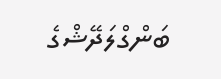ބަންގްލަދޭޝްގެ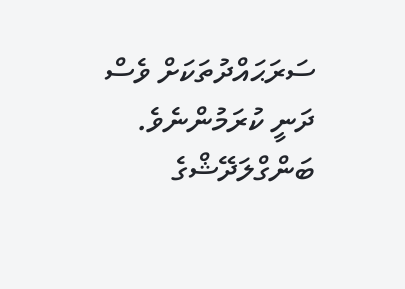ސަރަޙައްދުތަކަށް ވެސް ދަނީ ކުރަމުންނެވެ. ބަންގްލަދޭޝްގެ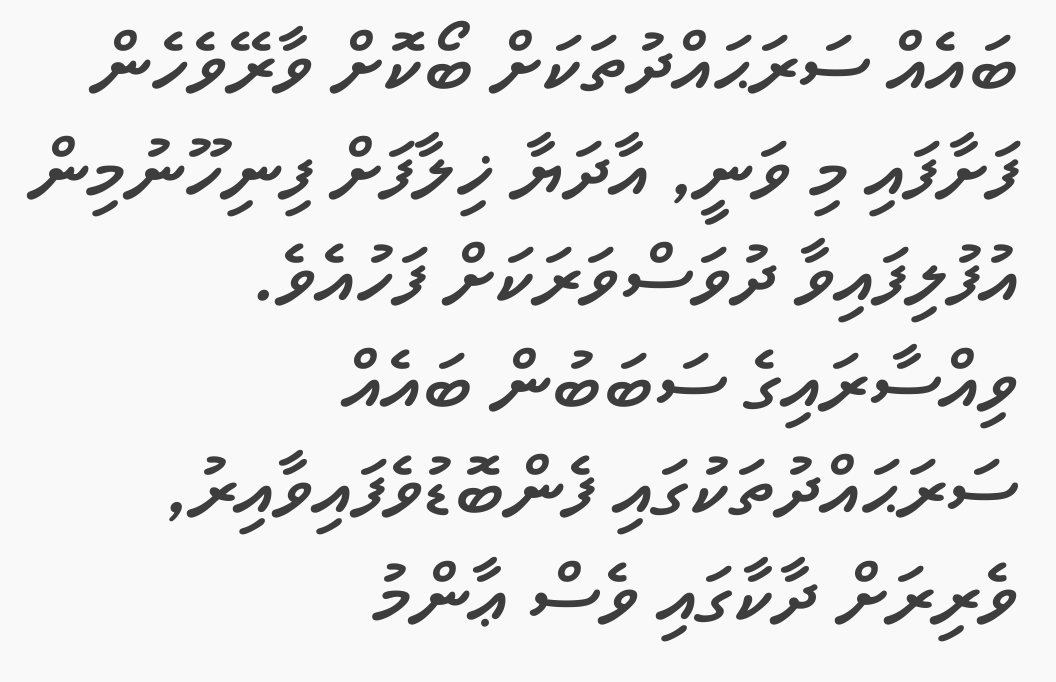ބައެއް ސަރަޙައްދުތަކަށް ބޯކޮށް ވާރޭވެހެން ފަށާފައި މި ވަނީ, އާދަޔާ ޚިލާފަށް ފިނިހޫނުމިން އުފުލިފައިވާ ދުވަސްވަރަކަށް ފަހުއެވެ. ވިއްސާރައިގެ ސަބަބުން ބައެއް ސަރަޙައްދުތަކުގައި ފެންބޮޑުވެފައިވާއިރު, ވެރިރަށް ދާކާގައި ވެސް ޢާންމު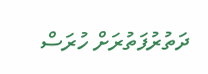ދަތުރުފަތުރަށް ހުރަސް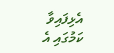އެޅިފައިވާ ކަމުގައި އެ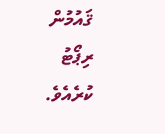ޤައުމުން ރިޕޯޓު ކުރެއެވެ.